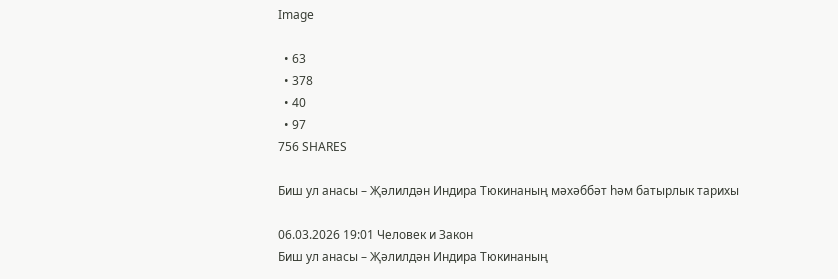Image

  • 63
  • 378
  • 40
  • 97
756 SHARES

Биш ул анасы – Җәлилдән Индира Тюкинаның мәхәббәт һәм батырлык тарихы

06.03.2026 19:01 Человек и Закон
Биш ул анасы – Җәлилдән Индира Тюкинаның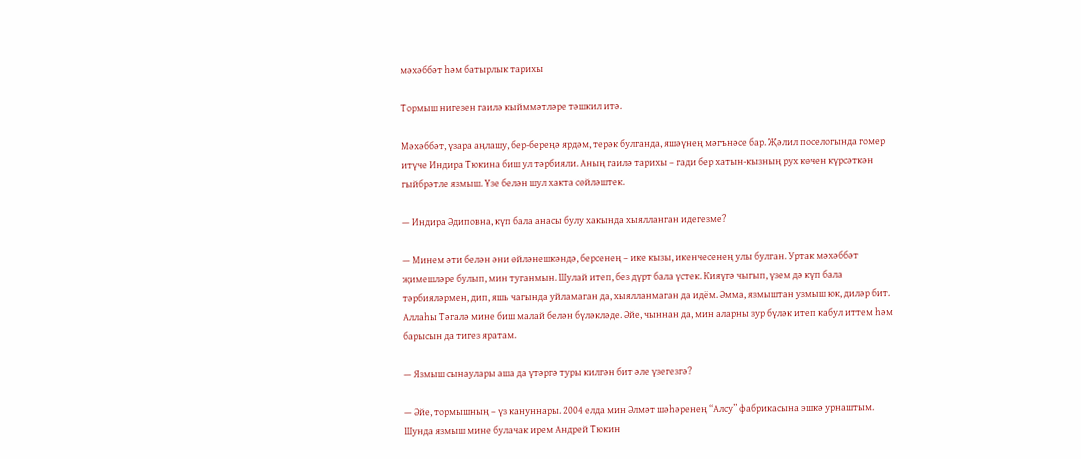мәхәббәт һәм батырлык тарихы

Тормыш нигезен гаилә кыйммәтләре тәшкил итә.

Мәхәббәт, үзара аңлашу, бер-береңә ярдәм, терәк булганда, яшәүнең мәгънәсе бар. Җәлил поселогында гомер итүче Индира Тюкина биш ул тәрбияли. Аның гаилә тарихы – гади бер хатын-кызның рух көчен күрсәткән гыйбрәтле язмыш. Үзе белән шул хакта сөйләштек.

— Индира Әдиповна, күп бала анасы булу хакында хыялланган идегезме?

— Минем әти белән әни өйләнешкәндә, берсенең – ике кызы, икенчесенең улы булган. Уртак мәхәббәт җимешләре булып, мин туганмын. Шулай итеп, без дүрт бала үстек. Кияүгә чыгып, үзем дә күп бала тәрбияләрмен, дип, яшь чагында уйламаган да, хыялланмаган да идём. Әмма, язмыштан узмыш юк, диләр бит. Аллаһы Тәгалә мине биш малай белән бүләкләде. Әйе, чыннан да, мин аларны зур бүләк итеп кабул иттем һәм барысын да тигез яратам.

— Язмыш сынаулары аша да үтәргә туры килгән бит әле үзегезгә?

— Әйе, тормышның – үз кануннары. 2004 елда мин Әлмәт шәһәренең “Алсу” фабрикасына эшкә урнаштым. Шунда язмыш мине булачак ирем Андрей Тюкин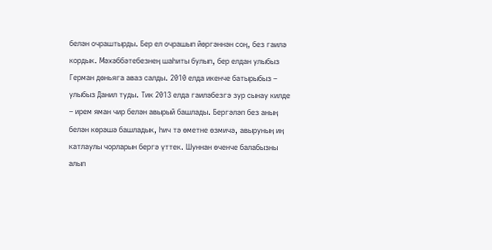белән очраштырды. Бер ел очрашып йөргәннән соң, без гаилә кордык. Мәхәббәтебезнең шаһиты булып, бер елдан улыбыз Герман дөньяга аваз салды. 2010 елда икенче батырыбыз – улыбыз Данил туды. Тик 2013 елда гаиләбезгә зур сынау килде – ирем яман чир белән авырый башлады. Бергәләп без аның белән көрәшә башладык, һич тә өметне өзмичә, авыруның иң катлаулы чорларын бергә үттек. Шуннан өченче балабызны алып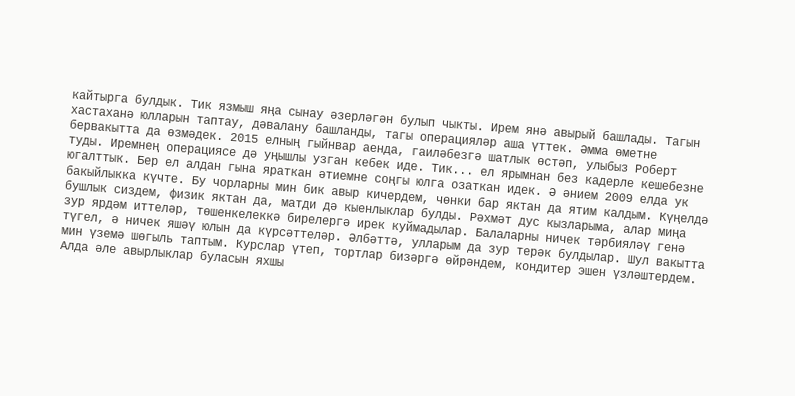кайтырга булдык. Тик язмыш яңа сынау әзерләгән булып чыкты. Ирем янә авырый башлады. Тагын хастаханә юлларын таптау, дәвалану башланды, тагы операцияләр аша үттек. Әмма өметне бервакытта да өзмәдек. 2015 елның гыйнвар аенда, гаиләбезгә шатлык өстәп, улыбыз Роберт туды. Иремнең операциясе дә уңышлы узган кебек иде. Тик... ел ярымнан без кадерле кешебезне югалттык. Бер ел алдан гына яраткан әтиемне соңгы юлга озаткан идек. Ә әнием 2009 елда ук бакыйлыкка күчте. Бу чорларны мин бик авыр кичердем, чөнки бар яктан да ятим калдым. Күңелдә бушлык сиздем, физик яктан да, матди дә кыенлыклар булды. Рәхмәт дус кызларыма, алар миңа зур ярдәм иттеләр, төшенкелеккә бирелергә ирек куймадылар. Балаларны ничек тәрбияләү генә түгел, ә ничек яшәү юлын да күрсәттеләр. Әлбәттә, улларым да зур терәк булдылар. Шул вакытта мин үземә шөгыль таптым. Курслар үтеп, тортлар бизәргә өйрәндем, кондитер эшен үзләштердем. Алда әле авырлыклар буласын яхшы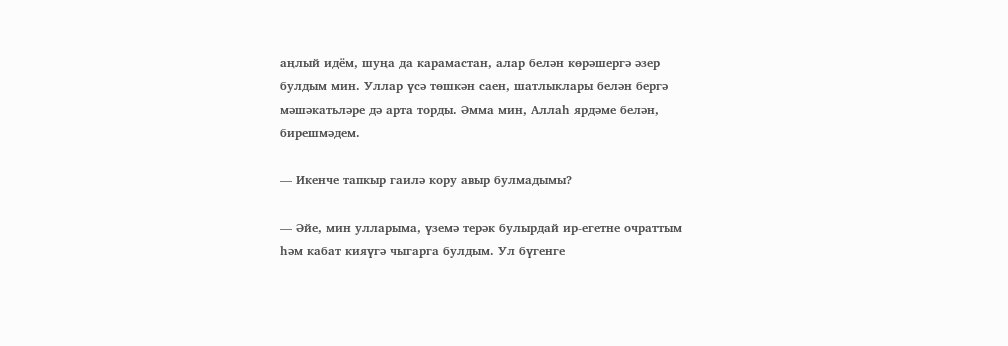аңлый идём, шуңа да карамастан, алар белән көрәшергә әзер булдым мин. Уллар үсә төшкән саен, шатлыклары белән бергә мәшәкатьләре дә арта торды. Әмма мин, Аллаһ ярдәме белән, бирешмәдем.

— Икенче тапкыр гаилә кору авыр булмадымы?

— Әйе, мин улларыма, үземә терәк булырдай ир-егетне очраттым һәм кабат кияүгә чыгарга булдым. Ул бүгенге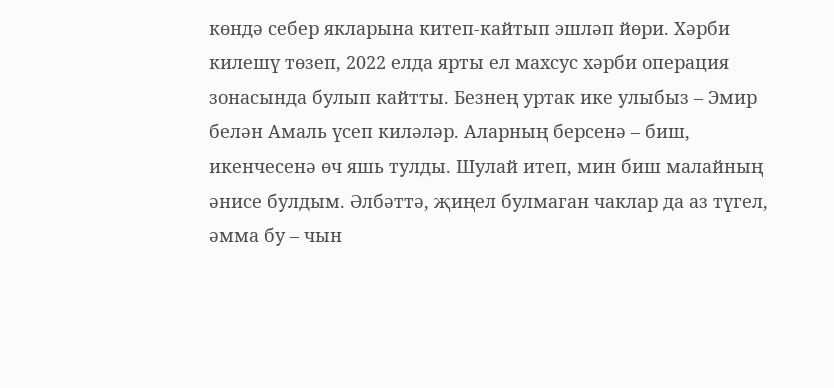көндә себер якларына китеп-кайтып эшләп йөри. Хәрби килешү төзеп, 2022 елда ярты ел махсус хәрби операция зонасында булып кайтты. Безнең уртак ике улыбыз – Эмир белән Амаль үсеп киләләр. Аларның берсенә – биш, икенчесенә өч яшь тулды. Шулай итеп, мин биш малайның әнисе булдым. Әлбәттә, җиңел булмаган чаклар да аз түгел, әмма бу – чын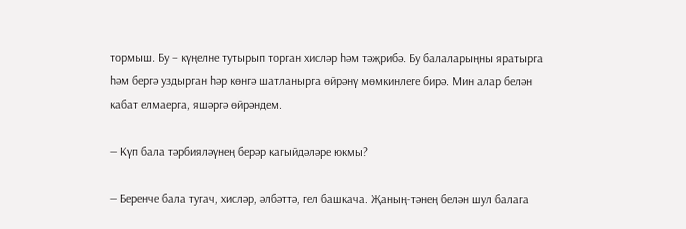тормыш. Бу – күңелне тутырып торган хисләр һәм тәҗрибә. Бу балаларыңны яратырга һәм бергә уздырган һәр көнгә шатланырга өйрәнү мөмкинлеге бирә. Мин алар белән кабат елмаерга, яшәргә өйрәндем.

— Күп бала тәрбияләүнең берәр кагыйдәләре юкмы?

— Беренче бала тугач, хисләр, әлбәттә, гел башкача. Җаның-тәнең белән шул балага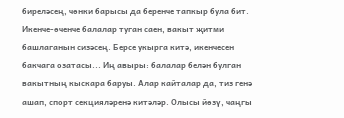биреләсең, чөнки барысы да беренче тапкыр була бит. Икенче-өченче балалар туган саен, вакыт җитми башлаганын сизәсең. Берсе укырга китә, икенчесен бакчага озатасы... Иң авыры: балалар белән булган вакытның кыскара баруы. Алар кайталар да, тиз генә ашап, спорт секцияләренә китәләр. Олысы йөзү, чаңгы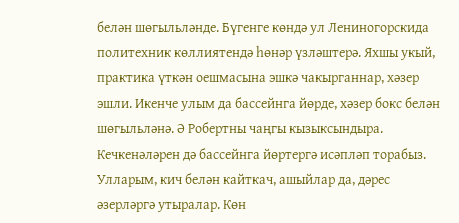белән шөгыльләнде. Бүгенге көндә ул Лениногорскида политехник көллиятендә һөнәр үзләштерә. Яхшы укый, практика үткән оешмасына эшкә чакырганнар, хәзер эшли. Икенче улым да бассейнга йөрде, хәзер бокс белән шөгыльләнә. Ә Робертны чаңгы кызыксындыра. Кечкенәләрен дә бассейнга йөртергә исәпләп торабыз. Улларым, кич белән кайткач, ашыйлар да, дәрес әзерләргә утыралар. Көн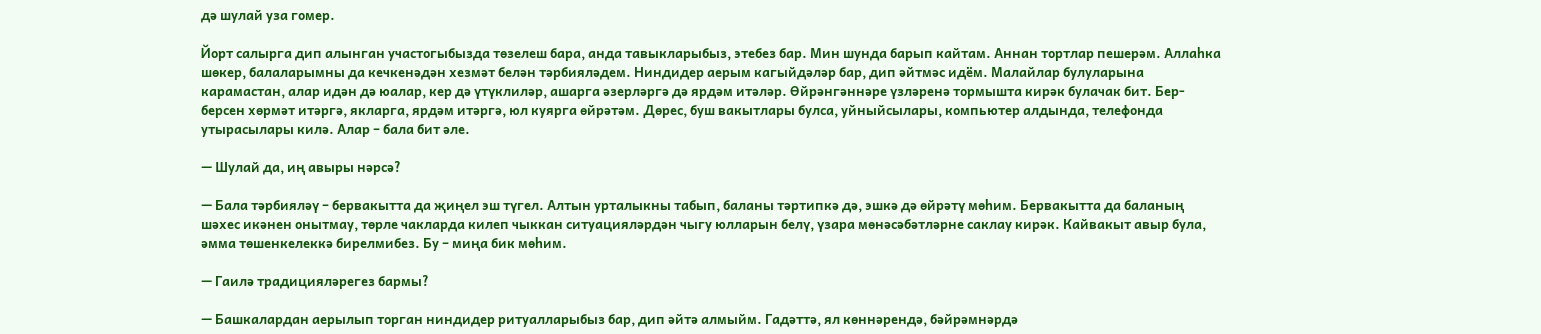дә шулай уза гомер.

Йорт салырга дип алынган участогыбызда төзелеш бара, анда тавыкларыбыз, этебез бар. Мин шунда барып кайтам. Аннан тортлар пешерәм. Аллаһка шөкер, балаларымны да кечкенәдән хезмәт белән тәрбияләдем. Ниндидер аерым кагыйдәләр бар, дип әйтмәс идём. Малайлар булуларына карамастан, алар идән дә юалар, кер дә үтүклиләр, ашарга әзерләргә дә ярдәм итәләр. Өйрәнгәннәре үзләренә тормышта кирәк булачак бит. Бер-берсен хөрмәт итәргә, якларга, ярдәм итәргә, юл куярга өйрәтәм. Дөрес, буш вакытлары булса, уйныйсылары, компьютер алдында, телефонда утырасылары килә. Алар – бала бит әле.

— Шулай да, иң авыры нәрсә?

— Бала тәрбияләү – бервакытта да җиңел эш түгел. Алтын урталыкны табып, баланы тәртипкә дә, эшкә дә өйрәтү мөһим. Бервакытта да баланың шәхес икәнен онытмау, төрле чакларда килеп чыккан ситуацияләрдән чыгу юлларын белү, үзара мөнәсәбәтләрне саклау кирәк. Кайвакыт авыр була, әмма төшенкелеккә бирелмибез. Бу – миңа бик мөһим.

— Гаилә традицияләрегез бармы?

— Башкалардан аерылып торган ниндидер ритуалларыбыз бар, дип әйтә алмыйм. Гадәттә, ял көннәрендә, бәйрәмнәрдә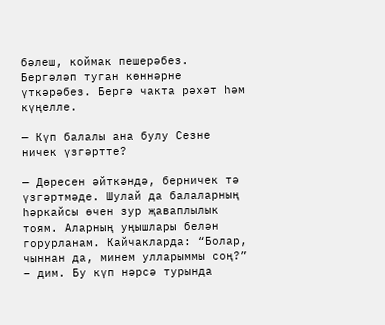бәлеш, коймак пешерәбез. Бергәләп туган көннәрне үткәрәбез. Бергә чакта рәхәт һәм күңелле.

— Күп балалы ана булу Сезне ничек үзгәртте?

— Дөресен әйткәндә, берничек тә үзгәртмәде. Шулай да балаларның һәркайсы өчен зур җаваплылык тоям. Аларның уңышлары белән горурланам. Кайчакларда: “Болар, чыннан да, минем улларыммы соң?” – дим. Бу күп нәрсә турында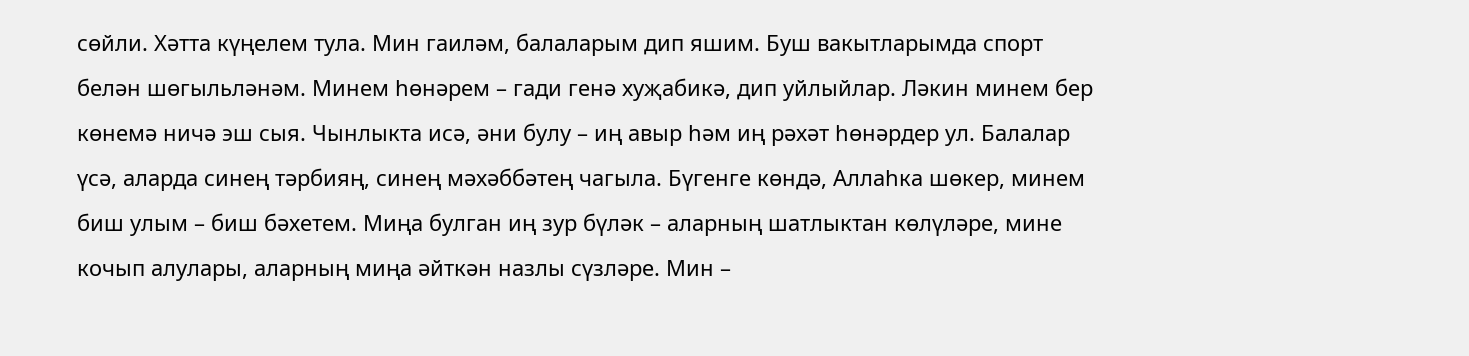сөйли. Хәтта күңелем тула. Мин гаиләм, балаларым дип яшим. Буш вакытларымда спорт белән шөгыльләнәм. Минем һөнәрем – гади генә хуҗабикә, дип уйлыйлар. Ләкин минем бер көнемә ничә эш сыя. Чынлыкта исә, әни булу – иң авыр һәм иң рәхәт һөнәрдер ул. Балалар үсә, аларда синең тәрбияң, синең мәхәббәтең чагыла. Бүгенге көндә, Аллаһка шөкер, минем биш улым – биш бәхетем. Миңа булган иң зур бүләк – аларның шатлыктан көлүләре, мине кочып алулары, аларның миңа әйткән назлы сүзләре. Мин –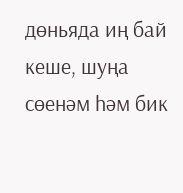дөньяда иң бай кеше, шуңа сөенәм һәм бик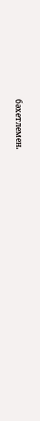бәхетлемен.